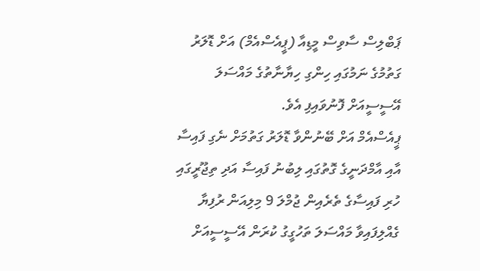ޕަބްލިސް ސާވިސް މީޑިއާ (ޕީއެސްއެމް) އަށް ޑޮލަރު ގަތުމުގެ ނަމުގައި ހިންގި ހިޔާނާތުގެ މައްސަލަ އޭސީސީއަށް ފޮނުވައިފި އެވެ.
ޕީއެސްއެމް އަށް ބޭނުންވާ ޑޮލަރު ގަތުމަށް ނެގި ފައިސާ އާއި އާމްދަނީގެ ގޮތުގައި ލިބުނު ފައިސާ އަދި ތިޖޫރީގައި ހުރި ފައިސާގެ ތެރެއިން ޖުމްލަ 9 މިލިއަން ރުފިޔާ ގެއްލިފައިވާ މައްސަލަ ތަހުގީގު ކުރަން އޭސީސީއަށް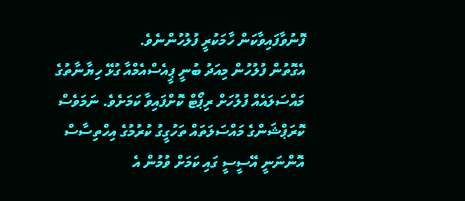ފޮނުވާފައިވާކަން ހާމަކުރީ ފުލުހުންނެވެ.
އެގޮތުން ފުލުހުން މިއަދު ބުނީ ޕީއެސްއެމްއާ ގުޅޭ ހިޔާނާތުގެ މައްސަލައެއް ފުލުހަށް ރިޕޯޓް ކޮށްފައިވާ ކަމަށެވެ. ނަމަވެސް ކޮރަޕްޝަންގެ މައްސަލަތައް ތަހުގީގު ކުރުމުގެ އިހްތިސާސް އޮންނަނީ އޭސީސީ ގައި ކަމަށް ވުމުން އެ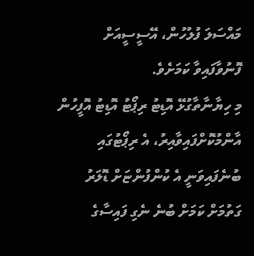މައްސަލަ ފުލުހުން، އޭސީސީއަށް ފޮނުވާފައިވާ ކަމަށެވެ.
މި ހިޔާނާތާގުޅޭ އޮޑިޓު ރިޕޯޓު އޮޑިޓު އޮފީހުން އާންމުކޮށްފައިވާއިރު، އެ ރިޕޯޓުގައި ބުނެފައިވަނީ އެ ކުންފުންޏަށް ޑޮލަރު ގަތުމަށް ކަމަށް ބުނެ ނެގި ފައިސާގެ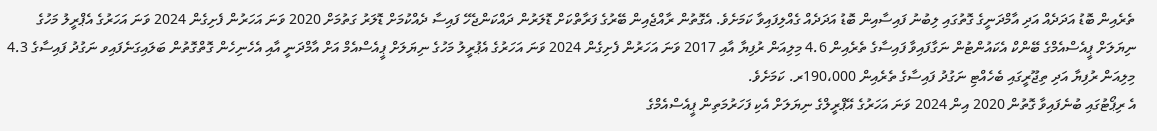ތެރެއިން ބޮޑު އަދަދެއް އަދި އާމްދަނީގެ ގޮތުގައި ލިބުނު ފައިސާއިން ބޮޑު އަދަދެއް ގެއްލިފައިވާ ކަމަށެވެ. އެގޮތުން ރާއްޖެއިން ބޭރުގެ ފަރާތްކަށް ޑޮލަރުން ދައްކަންޖެހޭ ފައިސާ ދެއްކުމަށް ޑޮލަރު ގަތުމަށް 2020 ވަނަ އަހަރުން ފެށިގެން 2024 ވަނަ އަހަރުގެ އެޕްރީލު މަހުގެ ނިޔަލަށް ޕީއެސްއެމްގެ ބޭންކް އެކައުންޓުން ނަގާފައިވާ ފައިސާގެ ތެރެއިން 4.6 މިލިއަން ރުފިޔާ އާއި 2017 ވަނަ އަހަރުން ފެށިގެން 2024 ވަނަ އަހަރުގެ އެޕުރީލު މަހުގެ ނިޔަލަށް ޕީއެސްއެމް އަށް އާމްދަނީ އާއި އެހެނިހެން ގޮތްގޮތުން ބަލައިގަނެފައިވ ނަގުދު ފައިސާގެ 4.3 މިލިއަން ރުފިޔާ އަދި ތިޖޫރީގައި ބެހެއްޓި ނަގުދު ފައިސާގެ ތެރެއިން 190،000ރ. ކަމަށެވެ.
އެ ރިޕޯޓުގައި ބުނެފައިވާ ގޮތުން 2020 އިން 2024 ވަނަ އަހަރުގެ އޭޕްރީލްގެ ނިޔަލަށް އެކި ފަހަރުމަތިން ޕީއެސްއެމްގެ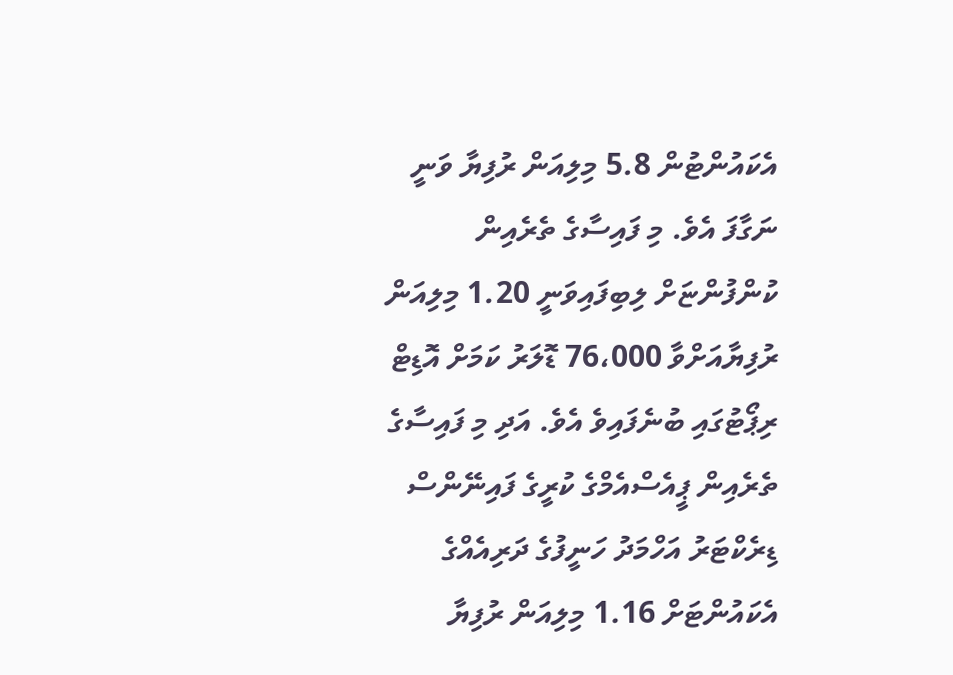އެކައުންޓުން 5.8 މިލިއަން ރުފިޔާ ވަނީ ނަގާފަ އެވެ. މި ފައިސާގެ ތެރެއިން ކުންފުންޏަށް ލިބިފައިވަނީ 1.20 މިލިއަން ރުފިޔާއަށްވާ 76،000 ޑޮލަރު ކަމަށް އޮޑިޓް ރިޕޯޓުގައި ބުނެފައިވެ އެވެ. އަދި މި ފައިސާގެ ތެރެއިން ޕީއެސްއެމްގެ ކުރީގެ ފައިނޭންސް ޑިރެކްޓަރު އަހްމަދު ހަނީފުގެ ދަރިއެއްގެ އެކައުންޓަށް 1.16 މިލިއަން ރުފިޔާ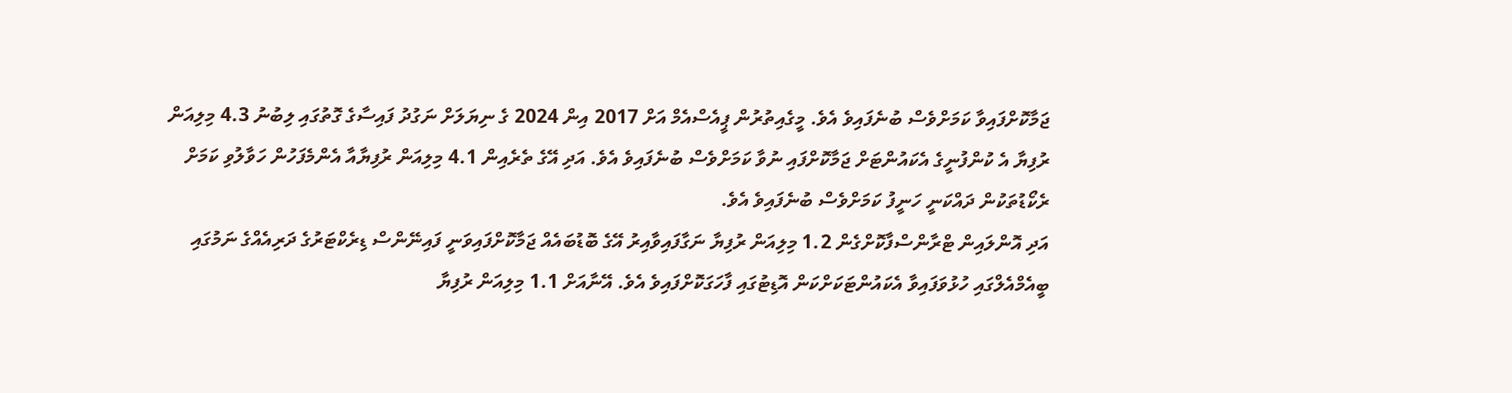ޖަމާކޮށްފައިވާ ކަމަށްވެސް ބުނެފައިވެ އެވެ. މީގެއިތުރުން ޕީއެސްއެމް އަށް 2017 އިން 2024 ގެ ނިޔަލަށް ނަގުދު ފައިސާގެ ގޮތުގައި ލިބުނު 4.3 މިލިއަން ރުފިޔާ އެ ކުންފުނީގެ އެކައުންޓަށް ޖަމާކޮށްފައި ނުވާ ކަމަށްވެސް ބުނެފައިވެ އެވެ. އަދި އޭގެ ތެރެއިން 4.1 މިލިއަން ރުފިޔާއާ އެންމެފަހުން ހަވާލުވި ކަމަށް ރެކޯޑުތަކުން ދައްކަނީ ހަނީފު ކަމަށްވެސް ބުނެފައިވެ އެވެ.
އަދި އޮންލައިން ޓްރާންސްފާކޮށްގެން 1.2 މިލިއަން ރުފިޔާ ނަގާފައިވާއިރު އޭގެ ބޮޑުބައެއް ޖަމާކޮށްފައިވަނީ ފައިނޭންސް ޑިރެކްޓަރުގެ ދަރިއެއްގެ ނަމުގައި ބީއެމްއެލްގައި ހުޅުވަފައިވާ އެކައުންޓަކަށްކަން އޮޑިޓުގައި ފާހަގަކޮށްފައިވެ އެވެ. އޭނާއަށް 1.1 މިލިއަން ރުފިޔާ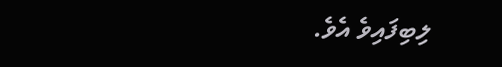ލިބިފައިވެ އެވެ.